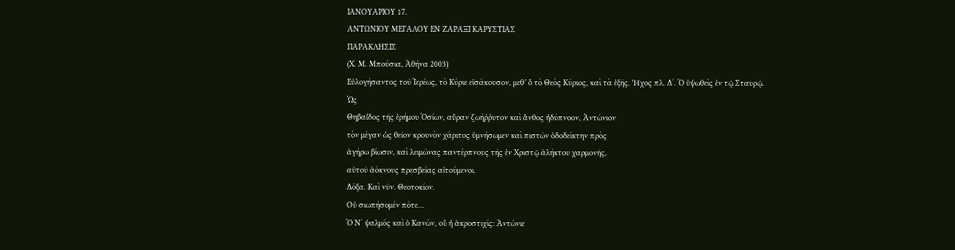ΙΑΝΟΥΑΡΙΟΥ 17.
ΑΝΤΩΝΙΟΥ ΜΕΓΑΛΟΥ ΕΝ ΖΑΡΑΞΙ ΚΑΡΥΣΤΙΑΣ
ΠΑΡΑΚΛΗΣΙΣ
(Χ. Μ. Μπούσια, Ἀθήνα 2003)
Εὐλογήσαντος τοῦ Ἱερέως, τὸ Κύριε εἰσάκουσον, μεθ’ ὅ τὸ Θεὸς Κύριος, καὶ τὰ ἑξῆς. Ἦχος πλ. Δ΄. Ὁ ὑψωθεὶς ἐν τῷ Σταυρῷ.
Ὡς
Θηβαΐδος τῆς ἐρήμου Ὁσίων, αὔραν ζωήῤῥυτον καὶ ἄνθος ἡδύπνοον, Ἀντώνιον
τὸν μέγαν ὡς θεῖον κρουνὸν χάριτος ὑμνήσωμεν καὶ πιστῶν ὁδοδείκτην πρὸς
ἀγήρω βίωσιν, καὶ λειμῶνας παντέρπνους τῆς ἐν Χριστῷ ἀλήκτου χαρμονῆς,
αὐτοῦ ἀόκνους πρεσβείας αἰτούμενοι.
Δόξα. Καὶ νῦν. Θεοτοκίον.
Οὐ σιωπήσομέν πότε…
Ὁ Ν΄ ψαλμός καὶ ὁ Κανών, οὗ ἡ ἀκροστιχίς: Ἀντώνιε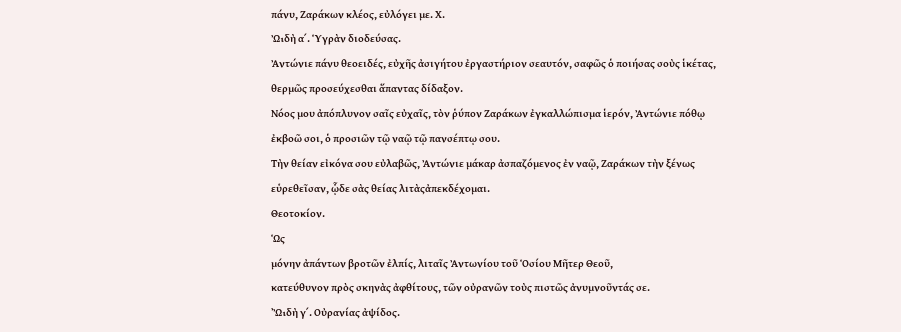πάνυ, Ζαράκων κλέος, εὐλόγει με. Χ.
ᾨδὴ α΄. Ὑγρὰν διοδεύσας.
Ἀντώνιε πάνυ θεοειδές, εὐχῆς ἀσιγήτου ἐργαστήριον σεαυτόν, σαφῶς ὁ ποιήσας σοὺς ἱκέτας, θερμῶς προσεύχεσθαι ἅπαντας δίδαξον.
Νόος μου ἀπόπλυνον σαῖς εὐχαῖς, τὸν ῥύπον Ζαράκων ἐγκαλλώπισμα ἱερόν, Ἀντώνιε πόθῳ ἐκβοῶ σοι, ὁ προσιῶν τῷ ναῷ τῷ πανσέπτῳ σου.
Τὴν θείαν εἰκόνα σου εὐλαβῶς, Ἀντώνιε μάκαρ ἀσπαζόμενος ἐν ναῷ, Ζαράκων τὴν ξένως εὑρεθεῖσαν, ᾧδε σὰς θείας λιτὰςἀπεκδέχομαι.
Θεοτοκίον.
Ὡς
μόνην ἀπάντων βροτῶν ἐλπίς, λιταῖς Ἀντωνίου τοῦ Ὁσίου Μῆτερ Θεοῦ,
κατεύθυνον πρὸς σκηνὰς ἀφθίτους, τῶν οὐρανῶν τοὺς πιστῶς ἀνυμνοῦντάς σε.
᾿ᾨδὴ γ΄. Οὐρανίας ἀψίδος.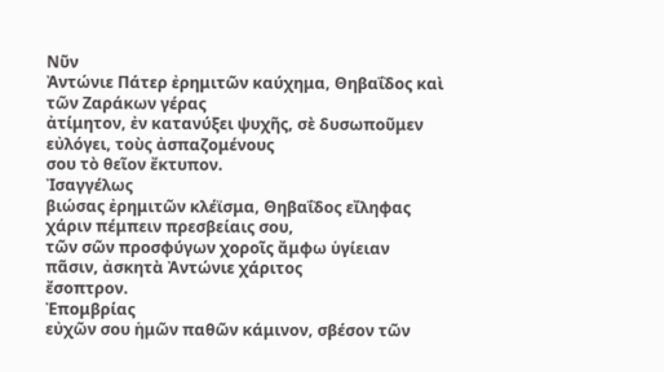Νῦν
Ἀντώνιε Πάτερ ἐρημιτῶν καύχημα, Θηβαΐδος καὶ τῶν Ζαράκων γέρας
ἀτίμητον, ἐν κατανύξει ψυχῆς, σὲ δυσωποῦμεν εὐλόγει, τοὺς ἀσπαζομένους
σου τὸ θεῖον ἔκτυπον.
Ἰσαγγέλως
βιώσας ἐρημιτῶν κλέϊσμα, Θηβαΐδος εἴληφας χάριν πέμπειν πρεσβείαις σου,
τῶν σῶν προσφύγων χοροῖς ἄμφω ὑγίειαν πᾶσιν, ἀσκητὰ Ἀντώνιε χάριτος
ἔσοπτρον.
Ἐπομβρίας
εὐχῶν σου ἡμῶν παθῶν κάμινον, σβέσον τῶν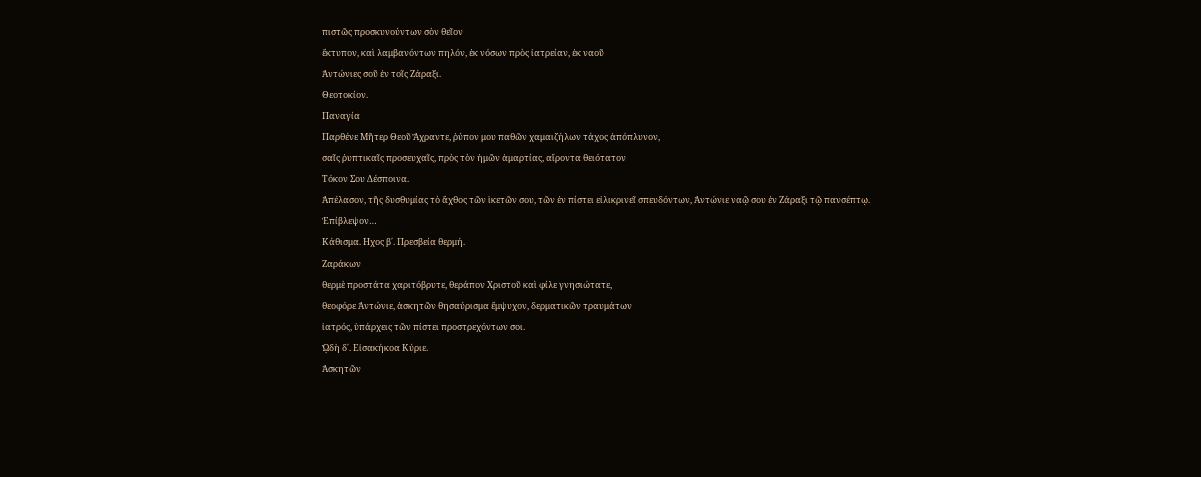πιστῶς προσκυνούντων σὸν θεῖον
ἔκτυπον, καὶ λαμβανόντων πηλόν, ἐκ νόσων πρὸς ἰατρείαν, ἐκ ναοῦ
Ἀντώνιες σοῦ ἐν τοῖς Ζάραξι.
Θεοτοκίον.
Παναγία
Παρθένε Μῆτερ Θεοῦ Ἄχραντε, ῥύπον μου παθῶν χαμαιζήλων τάχος ἀπόπλυνον,
σαῖς ῥυπτικαῖς προσευχαῖς, πρὸς τὸν ἡμῶν ἁμαρτίας, αἴροντα θειότατον
Τόκον Σου Δέσποινα.
Ἀπέλασον, τῆς δυσθυμίας τὸ ἄχθος τῶν ἱκετῶν σου, τῶν ἐν πίστει εἰλικρινεῖ σπευδόντων, Ἀντώνιε ναῷ σου ἐν Ζάραξι τῷ πανσέπτῳ.
Ἐπίβλεψον…
Κάθισμα. Ηχος β΄. Πρεσβεία θερμή.
Ζαράκων
θερμὲ προστάτα χαριτόβρυτε, θεράπον Χριστοῦ καὶ φίλε γνησιώτατε,
θεοφόρε Ἀντώνιε, ἀσκητῶν θησαύρισμα ἔμψυχον, δερματικῶν τραυμάτων
ἰατρός, ὑπάρχεις τῶν πίστει προστρεχόντων σοι.
ᾨδὴ δ΄. Εἰσακήκοα Κύριε.
Ἀσκητῶν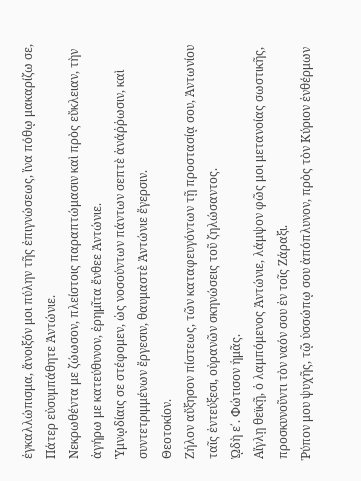ἐγκαλλώπισμα, ἄνοιξόν μοι πύλην τῆς ἐπιγνώσεως, ἵνα πόθῳ μακαρίζω σε, Πάτερ εὐσυμπάθητε Ἀντώνιε.
Νεκρωθέντα με ζώωσον, πλείστοις παραπτώμασιν καὶ πρὸς εὔκλειαν, τὴν ἀγήρω με κατεύθυνον, ἐρημῖτα ἔνθεε Ἀντώνιε.
Ὑμνῳδίαις σε στέφομεν, ὡς νοσούντων πάντων σεπτὲ ἀνάῤῥωσιν, καὶ συντετριμμένων ἔργεσιν, θαυμαστὲ Ἀντώνιε ἔγερσιν.
Θεοτοκίον.
Ζήλον αὔξησον πίστεως, τῶν καταφευγόντων τῇ προστασίᾳ σου, Ἀντωνίου ταῖς ἐντεύξεσι, οὐρανῶν σκηνώσεις τοῦ ζηλώσαντος.
ᾨδὴ ε΄. Φώτισον ἡμᾶς.
Αἴγλῃ θεϊκῇ, ὁ λαμπόμενος Ἀντώνιε, λάμψον φῶς μοι μετανοίας σωστικῆς, προσκυνοῦντι τὸν ναόν σου ἐν τοῖς Ζάραξι.
Ῥύπον μου ψυχῆς, τῷ ὑσσώπῳ σου ἀπόπλυνον, πρὸς τὸν Κύριον ἐνθέρμων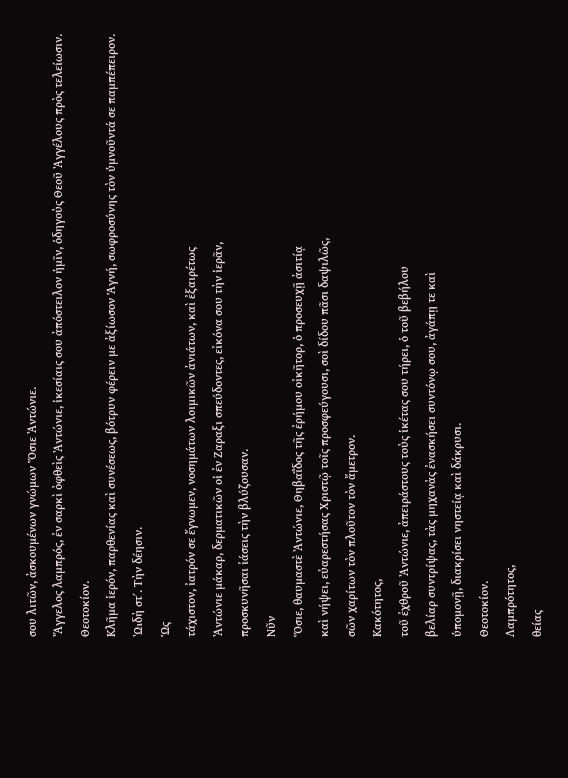σου λιτῶν, ἀσκουμένων γνώμων Ὅσιε Ἀντώνιε.
Ἄγγελος λαμπρός, ἐν σαρκὶ ὀφθεὶς Ἀντώνιε, ἱκεσίαις σου ἀπόστειλον ἡμῖν, ὁδηγοὺς Θεοῦ Ἀγγέλους πρὸς τελείωσιν.
Θεοτοκίον.
Κλῆμα ἱερόν, παρθενίας καὶ συνέσεως, βότρυν φέρειν με ἀξίωσον Ἁγνή, σωφροσύνης τὸν ὑμνοῦντά σε παμπέπειρον.
ᾨδὴ στ΄. Τὴν δέησιν.
Ὡς
τάχιστον, ἰατρόν σε ἔγνωμεν, νοσημάτων λοιμικῶν ἀνιάτων, καὶ ἐξαιρέτως
Ἀντώνιε μάκαρ, δερματικῶν οἱ ἐν Ζαραξι σπεύδοντες, εἰκόνα σου τὴν ἱερᾶν,
προσκυνῆσαι ἰάσεις τὴν βλύζουσαν.
Νῦν
Ὅσιε, θαυμαστὲ Ἀντώνιε, Θηβαΐδος τῆς ἐρήμου οἰκῆτορ, ὁ προσευχῇ ἀσιτίᾳ
καὶ νήψει, εὐαρεστήσας Χριστῷ τοῖς προσφεύγουσι, σοὶ δίδου πᾶσι δαψιλῶς,
σῶν χαρίτων τὸν πλοῦτον τὸν ἄμετρον.
Κακότητος,
τοῦ ἐχθροῦ Ἀντώνιε, ἀπειράστους τοὺς ἱκέτας σου τήρει, ὁ τοῦ βεβήλου
βελίαρ συντρίψας, τὰς μηχανὰς ἐνασκήσει συντόνῳ σου, ἀγάπῃ τε καὶ
ὑπομονῇ, διακρίσει νηστείᾳ καὶ δάκρυσι.
Θεοτοκίον.
Λαμπρότητος,
θείας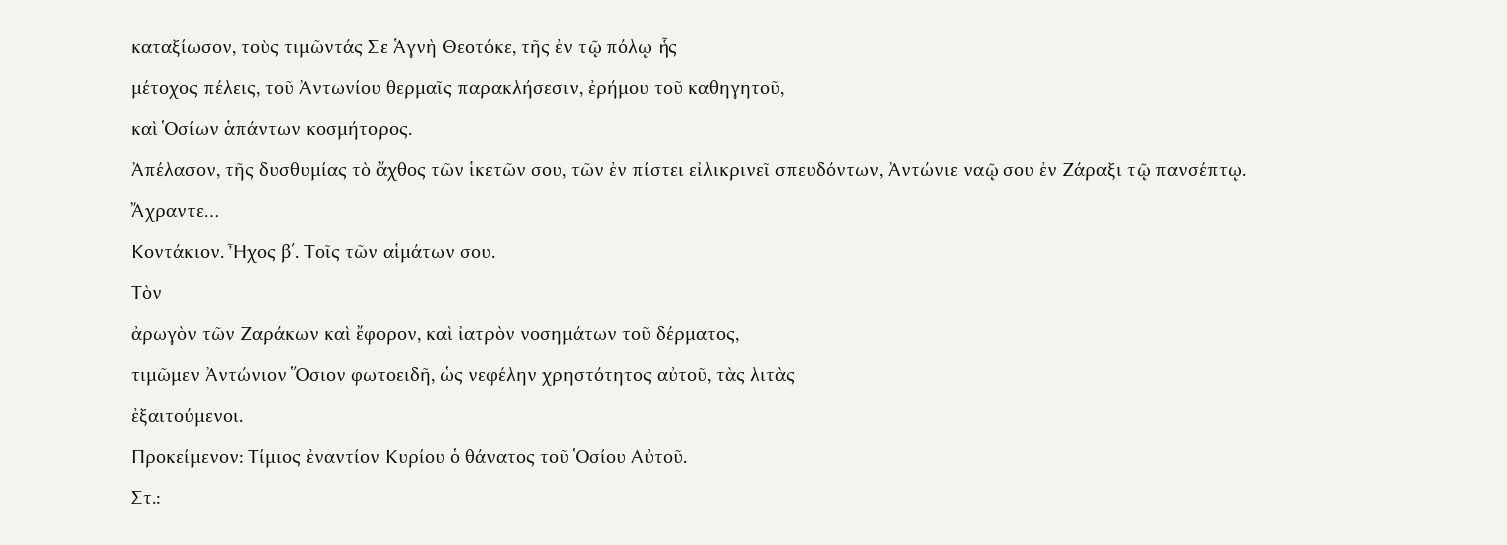καταξίωσον, τοὺς τιμῶντάς Σε Ἁγνὴ Θεοτόκε, τῆς ἐν τῷ πόλῳ ἧς
μέτοχος πέλεις, τοῦ Ἀντωνίου θερμαῖς παρακλήσεσιν, ἐρήμου τοῦ καθηγητοῦ,
καὶ Ὁσίων ἁπάντων κοσμήτορος.
Ἀπέλασον, τῆς δυσθυμίας τὸ ἄχθος τῶν ἱκετῶν σου, τῶν ἐν πίστει εἰλικρινεῖ σπευδόντων, Ἀντώνιε ναῷ σου ἐν Ζάραξι τῷ πανσέπτῳ.
Ἄχραντε…
Κοντάκιον. Ἦχος β΄. Τοῖς τῶν αἱμάτων σου.
Τὸν
ἀρωγὸν τῶν Ζαράκων καὶ ἔφορον, καὶ ἰατρὸν νοσημάτων τοῦ δέρματος,
τιμῶμεν Ἀντώνιον Ὅσιον φωτοειδῆ, ὡς νεφέλην χρηστότητος αὐτοῦ, τὰς λιτὰς
ἐξαιτούμενοι.
Προκείμενον: Τίμιος ἐναντίον Κυρίου ὁ θάνατος τοῦ Ὁσίου Αὐτοῦ.
Στ.: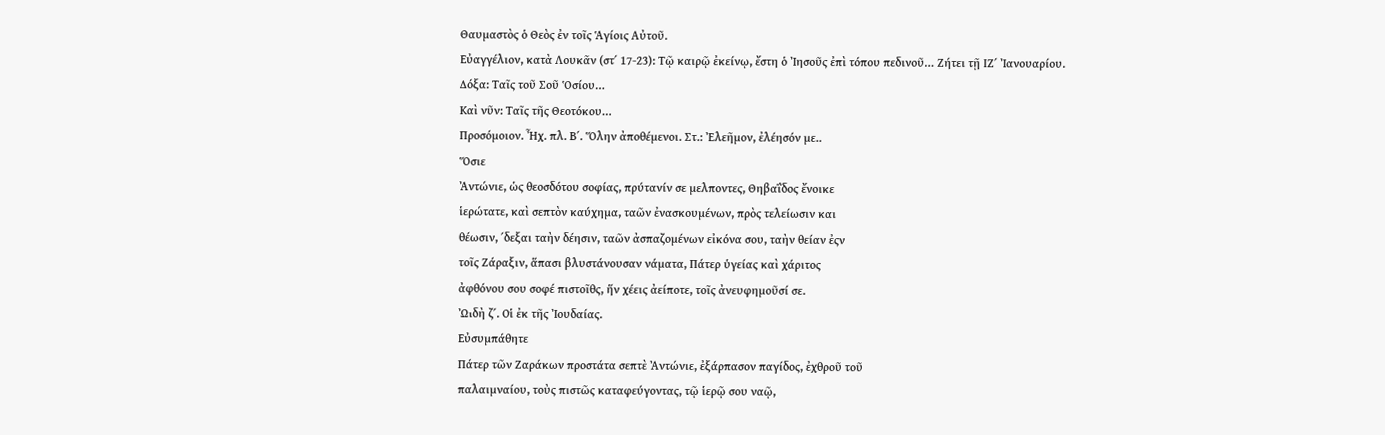Θαυμαστὸς ὁ Θεὸς ἐν τοῖς Ἁγίοις Αὐτοῦ.
Εὐαγγέλιον, κατὰ Λουκᾶν (στ΄ 17-23): Τῷ καιρῷ ἐκείνῳ, ἔστη ὁ Ἰησοῦς ἐπὶ τόπου πεδινοῦ… Ζήτει τῇ ΙΖ΄ Ἰανουαρίου.
Δόξα: Ταῖς τοῦ Σοῦ Ὁσίου…
Καὶ νῦν: Ταῖς τῆς Θεοτόκου…
Προσόμοιον. Ἦχ. πλ. Β΄. Ὅλην ἀποθέμενοι. Στ.: Ἐλεῆμον, ἐλέησόν με..
Ὅσιε
Ἀντώνιε, ὡς θεοσδότου σοφίας, πρύτανίν σε μελποντες, Θηβαΐδος ἔνοικε
ἱερώτατε, καὶ σεπτὸν καύχημα, ταῶν ἐνασκουμένων, πρὸς τελείωσιν και
θέωσιν, ΄δεξαι ταὴν δέησιν, ταῶν ἀσπαζομένων εἰκόνα σου, ταὴν θείαν ἐςν
τοῖς Ζάραξιν, ἅπασι βλυστάνουσαν νάματα, Πάτερ ὑγείας καὶ χάριτος
ἀφθόνου σου σοφέ πιστοῖθς, ἥν χέεις ἀείποτε, τοῖς ἀνευφημοῦσί σε.
ᾨδὴ ζ΄. Οἱ ἐκ τῆς Ἰουδαίας.
Εὐσυμπάθητε
Πάτερ τῶν Ζαράκων προστάτα σεπτὲ Ἀντώνιε, ἐξάρπασον παγίδος, ἐχθροῦ τοῦ
παλαιμναίου, τοὺς πιστῶς καταφεύγοντας, τῷ ἱερῷ σου ναῷ,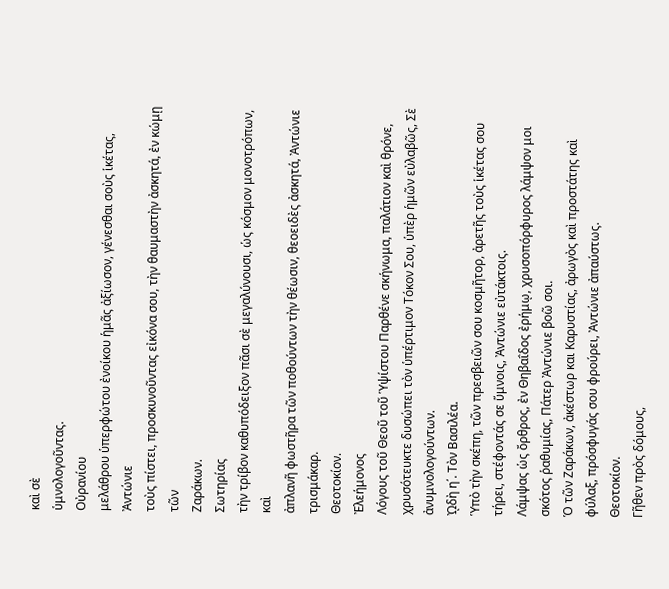καὶ σὲ
ὑμνολογοῦντας.
Οὐρανίου
μελάθρου ὑπερφώτου ἐνοίκου ἡμᾶς ἀξίωσον, γένεσθαι σοὺς ἱκέτας, Ἀντώνιε
τοὺς πίστει, προσκυνοῦντας εἰκόνα σου, τὴν θαυμαστὴν ἀσκητά, ἐν κώμῃ τῶν
Ζαράκων.
Σωτηρίας
τὴν τρίβον καθυπόδειξον πᾶσι σὲ μεγαλύνουσι, ὡς κόσμον μονοτρόπων, καὶ
ἀπλανῆ φωστῆρα τῶν ποθούντων τὴν θέωσιν, θεοειδὲς ἀσκητά, Ἀντώνιε
τρισμάκαρ.
Θεοτοκίον.
Ἐλεήμονος
Λόγους τοῦ Θεοῦ τοῦ Ὑψίστου Παρθένε σκήνωμα, παλάτιον καὶ θρόνε,
χρυσότευκτε δυσώπει τὸν ὑπέρτιμον Τόκον Σου, ὑπὲρ ἡμῶν εὐλαβῶς, Σὲ
ἀνυμνολογούντων.
ᾨδὴ η΄. Τὸν Βασιλέα.
Ὑπὸ τὴν σκέπη, τῶν πρεσβειῶν σου κοσμῆτορ, ἀρετῆς τοὺς ἱκέτας σου τήρει, στέφοντάς σε ὕμνοις, Ἀντώνιε εὐτάκτοις.
Λάμψας ὡς ὄρθρος, ἐν Θηβαΐδος ἐρήμῳ, χρυσοπόρφυρος λάμψον μοι σκότος ῥαθυμίας, Πάτερ Ἀντώνιε βοῶ σοι.
Ὁ τῶν Ζαράκων, ἀκέστωρ και Καρυστίας, ἀρωγὸς καὶ προστάτης καὶ φύλαξ, πρόσφυγάς σου φρούρει, Ἀντώνιε ἀπαύστως.
Θεοτοκίον.
Γῆθεν πρὸς δόμους,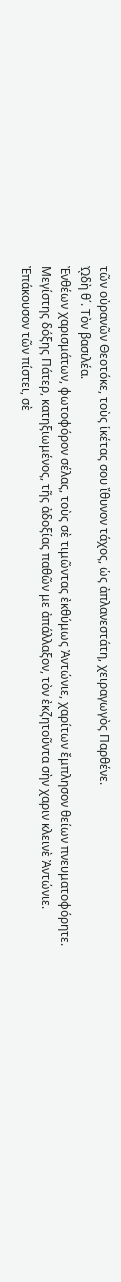τῶν οὐρανῶν Θεοτόκε, τοὺς ἱκέτας σου ἴθυνον τάχος, ὡς ἀπλανεστάτη, χειραγωγὸς Παρθένε.
ᾨδὴ θ΄. Τὸν βασιλέα.
Ἐνθέων χαρισμάτων, φωτοφόρον σέλας, τοὺς σὲ τιμῶντας ἐκθύμως Ἀντώνιε, χαρίτων ἔμπλησον θείων πνευματοφόρητε.
Μεγίστης δόξης Πάτερ, κατηξιωμένος, τῆς ἀδοξίας παθῶν με ἀπάλλαξον, τὸν ἐκζητοῦντα σὴν χαριν κλεινὲ Ἀντώνιε.
Ἐπάκουσον τῶν πίστει, σὲ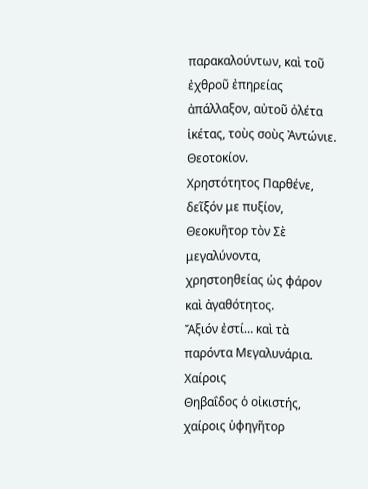παρακαλούντων, καὶ τοῦ ἐχθροῦ ἐπηρείας ἀπάλλαξον, αὐτοῦ ὀλέτα ἱκέτας, τοὺς σοὺς Ἀντώνιε.
Θεοτοκίον.
Χρηστότητος Παρθένε, δεῖξόν με πυξίον, Θεοκυῆτορ τὸν Σὲ μεγαλύνοντα, χρηστοηθείας ὡς φάρον καὶ ἀγαθότητος.
Ἄξιόν ἐστί… καὶ τὰ παρόντα Μεγαλυνάρια.
Χαίροις
Θηβαΐδος ὁ οἰκιστής, χαίροις ὑφηγῆτορ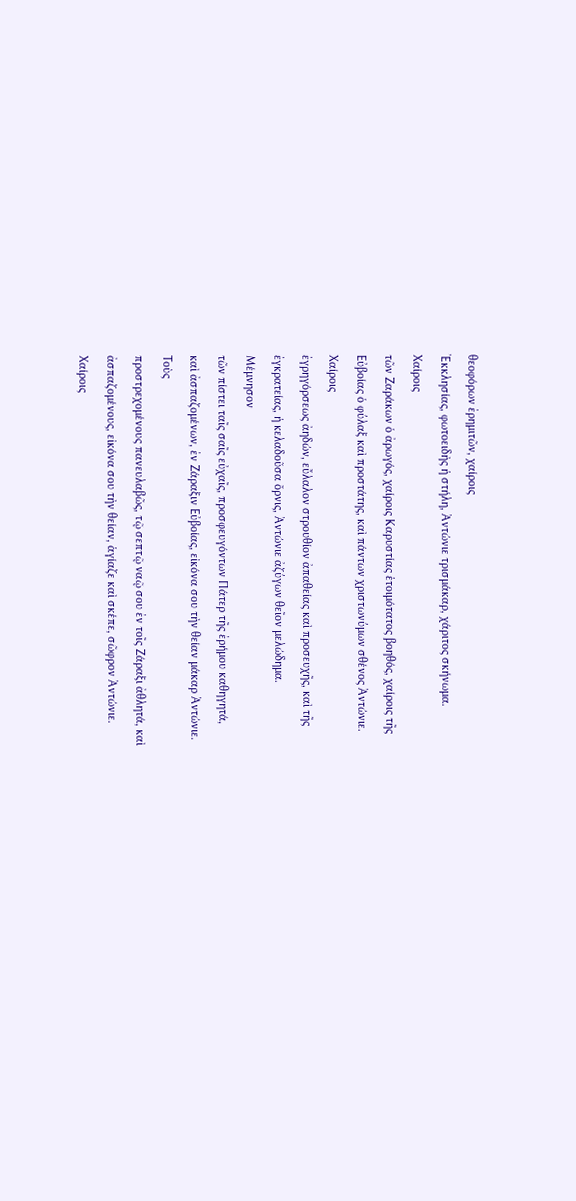θεοφόρων ἐρημιτῶν, χαίροις
Ἐκκλησίας, φωτοειδὴς ἡ στήλη, Ἀντώνιε τρισμάκαρ, χάριτος σκήνωμα.
Χαίροις
τῶν Ζαράκων ὁ ἀρωγός, χαίροις Καρυστίας ἑτοιμότατος βοηθός, χαίροις τῆς
Εὐβοίας ὁ φύλαξ καὶ προστάτης, καὶ πάντων χριστωνύμων σθένος Ἀντώνιε.
Χαίροις
ἐγρηγόρσεως ἀηδών, εὔλαλον στρουθίον ἀπαθείας καὶ προσευχῆς, καὶ τῆς
ἐγκρατείας, ἡ κελαδοῦσα ὄρνις, Ἀντώνιε ἀζύγων θεῖον μελώδημα.
Μέμνησον
τῶν πίστει ταῖς σαῖς εὐχαῖς, προσφευγόντων Πάτερ τῆς ἐρήμου καθηγητά,
καὶ ἀσπαζομένων, ἐν Ζάραξιν Εὐβοίας, εἰκόνα σου τὴν θείαν μάκαρ Ἀντώνιε.
Τοὺς
προστρεχομένους πανευλαβῶς, τῷ σεπτῷ ναῷ σου ἐν τοῖς Ζάραξι ἀθλητά, καὶ
ἀσπαζομένους, εἰκόνα σου τὴν θείαν, ἁγίαζε καὶ σκέπε, σῶφρον Ἀντώνιε.
Χαίροις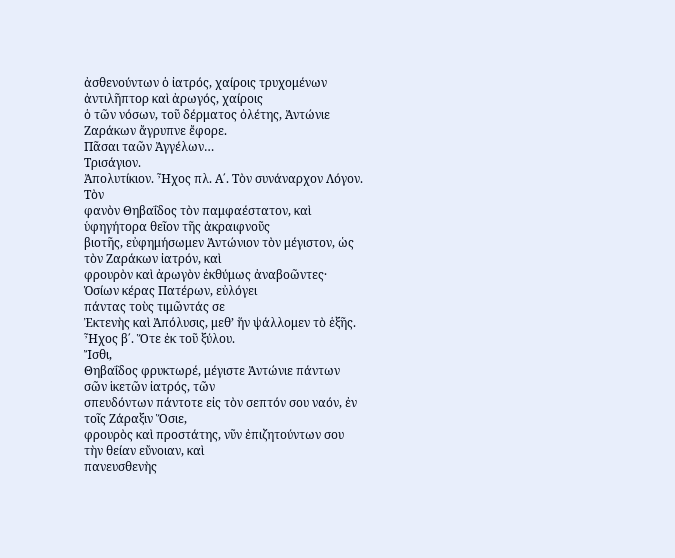ἀσθενούντων ὁ ἰατρός, χαίροις τρυχομένων ἀντιλῆπτορ καὶ ἀρωγός, χαίροις
ὁ τῶν νόσων, τοῦ δέρματος ὀλέτης, Ἀντώνιε Ζαράκων ἄγρυπνε ἔφορε.
Πᾶσαι ταῶν Ἀγγέλων…
Τρισάγιον.
Ἀπολυτίκιον. Ἦχος πλ. Α΄. Τὸν συνάναρχον Λόγον.
Τὸν
φανὸν Θηβαΐδος τὸν παμφαέστατον, καὶ ὑφηγήτορα θεῖον τῆς ἀκραιφνοῦς
βιοτῆς, εὐφημήσωμεν Ἀντώνιον τὸν μέγιστον, ὡς τὸν Ζαράκων ἰατρόν, καὶ
φρουρὸν καὶ ἀρωγὸν ἐκθύμως ἀναβοῶντες· Ὁσίων κέρας Πατέρων, εὐλόγει
πάντας τοὺς τιμῶντάς σε
Ἐκτενὴς καὶ Ἀπόλυσις, μεθ’ ἥν ψάλλομεν τὸ ἑξῆς. Ἦχος β΄. Ὅτε ἐκ τοῦ ξύλου.
Ἴσθι,
Θηβαΐδος φρυκτωρέ, μέγιστε Ἀντώνιε πάντων σῶν ἱκετῶν ἰατρός, τῶν
σπευδόντων πάντοτε εἰς τὸν σεπτόν σου ναόν, ἐν τοῖς Ζάραξιν Ὅσιε,
φρουρὸς καὶ προστάτης, νῦν ἐπιζητούντων σου τὴν θείαν εὔνοιαν, καὶ
πανευσθενὴς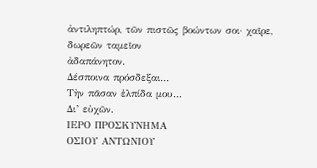ἀντιληπτώρ, τῶν πιστῶς βοώντων σοι· χαῖρε, δωρεῶν ταμεῖον
ἀδαπάνητον.
Δέσποινα πρόσδεξαι…
Τὴν πᾶσαν ἐλπίδα μου…
Δι’ εὐχῶν.
ΙΕΡΟ ΠΡΟΣΚΥΝΗΜΑ
ΟΣΙΟΥ ΑΝΤΩΝΙΟΥ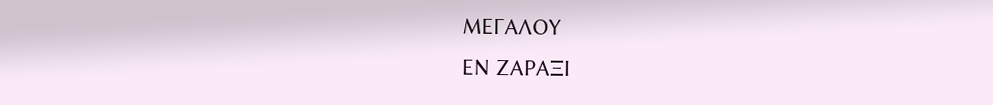ΜΕΓΑΛΟΥ
ΕΝ ΖΑΡΑΞΙ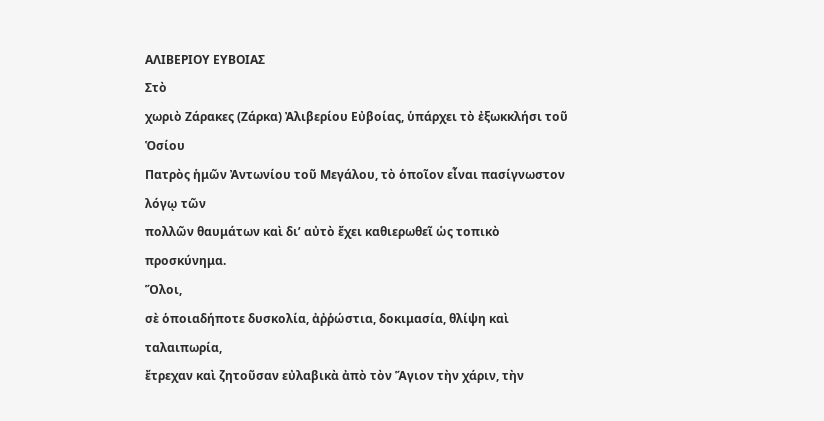ΑΛΙΒΕΡΙΟΥ ΕΥΒΟΙΑΣ
Στὸ
χωριὸ Ζάρακες (Ζάρκα) Ἀλιβερίου Εὐβοίας, ὑπάρχει τὸ ἐξωκκλήσι τοῦ Ὁσίου
Πατρὸς ἡμῶν Ἀντωνίου τοῦ Μεγάλου, τὸ ὁποῖον εἶναι πασίγνωστον λόγῳ τῶν
πολλῶν θαυμάτων καὶ δι’ αὐτὸ ἔχει καθιερωθεῖ ὡς τοπικὸ προσκύνημα.
Ὅλοι,
σὲ ὁποιαδήποτε δυσκολία, ἀῤῥώστια, δοκιμασία, θλίψη καὶ ταλαιπωρία,
ἔτρεχαν καὶ ζητοῦσαν εὐλαβικὰ ἀπὸ τὸν Ἅγιον τὴν χάριν, τὴν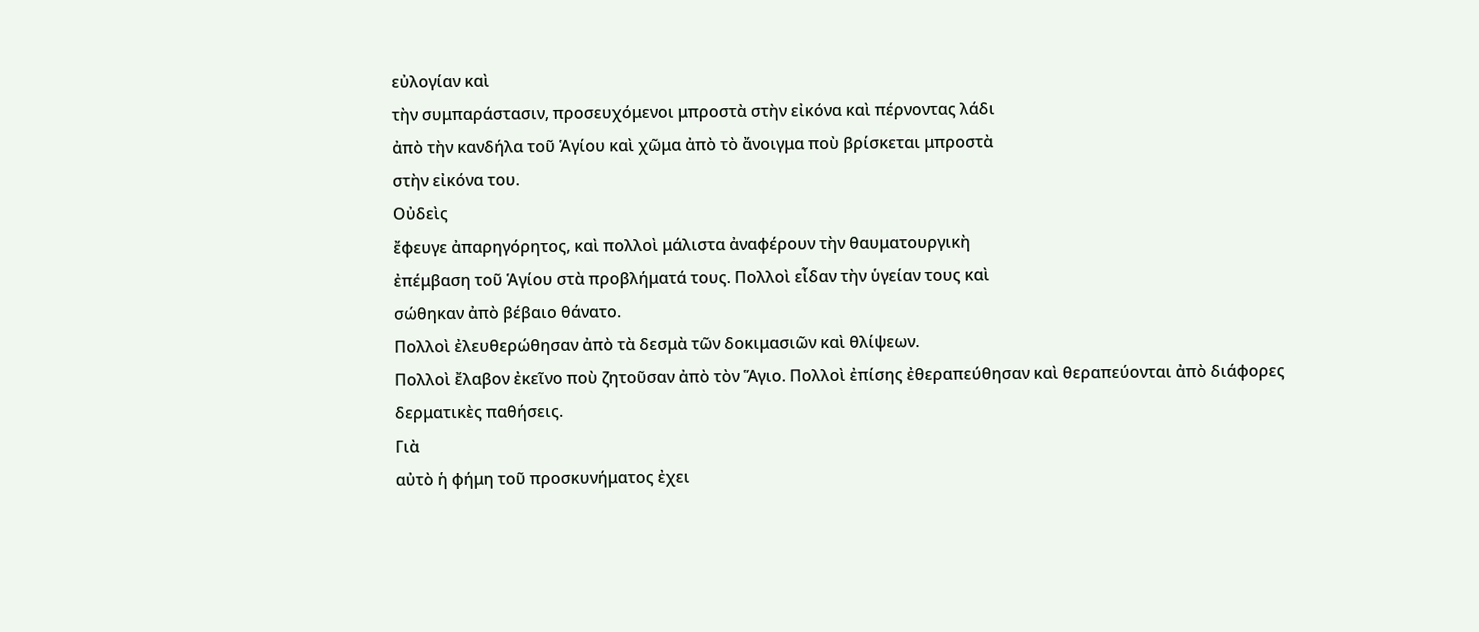εὐλογίαν καὶ
τὴν συμπαράστασιν, προσευχόμενοι μπροστὰ στὴν εἰκόνα καὶ πέρνοντας λάδι
ἀπὸ τὴν κανδήλα τοῦ Ἁγίου καὶ χῶμα ἀπὸ τὸ ἄνοιγμα ποὺ βρίσκεται μπροστὰ
στὴν εἰκόνα του.
Οὐδεὶς
ἔφευγε ἀπαρηγόρητος, καὶ πολλοὶ μάλιστα ἀναφέρουν τὴν θαυματουργικὴ
ἐπέμβαση τοῦ Ἁγίου στὰ προβλήματά τους. Πολλοὶ εἶδαν τὴν ὑγείαν τους καὶ
σώθηκαν ἀπὸ βέβαιο θάνατο.
Πολλοὶ ἐλευθερώθησαν ἀπὸ τὰ δεσμὰ τῶν δοκιμασιῶν καὶ θλίψεων.
Πολλοὶ ἔλαβον ἐκεῖνο ποὺ ζητοῦσαν ἀπὸ τὸν Ἅγιο. Πολλοὶ ἐπίσης ἐθεραπεύθησαν καὶ θεραπεύονται ἀπὸ διάφορες δερματικὲς παθήσεις.
Γιὰ
αὐτὸ ἡ φήμη τοῦ προσκυνήματος ἐχει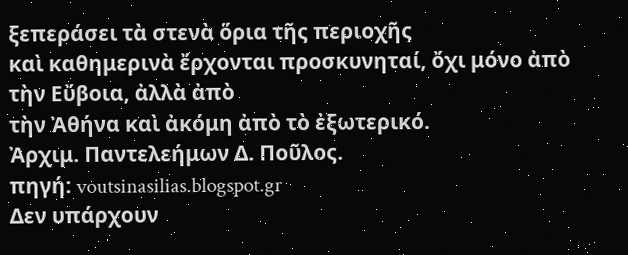ξεπεράσει τὰ στενὰ ὅρια τῆς περιοχῆς
καὶ καθημερινὰ ἔρχονται προσκυνηταί, ὄχι μόνο ἀπὸ τὴν Εὔβοια, ἀλλὰ ἀπὸ
τὴν Ἀθήνα καὶ ἀκόμη ἀπὸ τὸ ἐξωτερικό.
Ἀρχιμ. Παντελεήμων Δ. Ποῦλος.
πηγή: voutsinasilias.blogspot.gr
Δεν υπάρχουν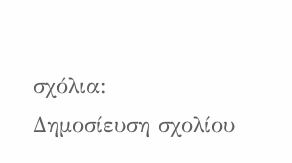σχόλια:
Δημοσίευση σχολίου